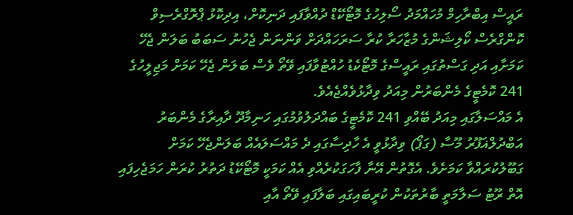ރައީސް އިބްރާހިމް މުހައްމަދު ސޯލިހުގެ މޮޓޯކޭޑް ދުއްވާފައި ދަނިކޮށް، އިދިކޮޅު ޕްރޮގްރެސިވް ކޮންގްރެސް ކޯލިޝަންގެ މުޒާހަރާ ކުރާ ސަރަހައްދަށް ވަންނަން ޖެހުނު ސަބަބު ބަލަން ޖެހޭ ކަމަށާއި އަދި ގަސްތުގައި ރައީސްގެ މޮޓޯކެޑު ހުއްޓުވާފައި ވޭތޯ ވެސް ބަލަން ޖެހޭ ކަމަށް މަޖިލީހުގެ 241 ކޮމެޓީގެ މެންބަރުން މިއަދު ވިދާޅުވެއްޖެއެވެ.
އެ މައްސަލާގައި މިއަދު ބޭއްވި 241 ކޮމެޓީގެ ބައްދަލުވުމުގައި ހަނިމާދޫ ދާއިރާގެ މެންބަރު އަބްދުލްޣަފޫރު މޫސާ (ގަޕޯ) ވިދާޅުވީ އެ ހާދިސާގައި ދެ މައްސަލައެއް ބަލަންޖެހޭ ކަމަށް ގަބޫލުކުރައްވާ ކަމަށެވެ. އެގޮތުން އޭނާ ފާހަގަކުރެއްވި އެއް ކަމަކީ މޮޓޯކޭޑު ދަތުރު ކުރަން ހަމަޖެހިފައި އޮތް ރޫޓު ސަލާމަތީ ބާރުތަކުން ކުރީބައިގައި ބަލާފައި ވޭތޯ އާއި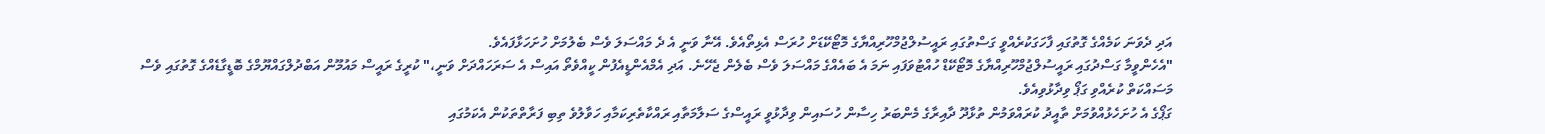އަދި ދެވަނަ ކަމެއްގެ ގޮތުގައި ފާހަގަކުރެއްވީ ގަސްތުގައި ރައީސުލްޖުމްހޫރިއްޔާގެ މޮޓޯކޭޑަށް ހުރަސް އެޅިތޯއެވެ. އޭނާ ވަނީ އެ ދެ މައްސަލަ ވެސް ބެލުމަށް ހުށަހަޅާފައެވެ.
"އެހެންވީމާ ގަސްދުގައި ރައީސުލްޖުމްހޫރިއްޔާގެ މޮޓޯކޭޑް ހުއްޓުވަފައި ނަމަ އެ ބައެއްގެ މައްސަލަ ވެސް ބެލެން ޖެހޭނެ. އަދި އެމްއެންޑީއެފުން ކީއްވެތޯ އައިސް އެ ސަރަހައްދަށް ވަނީ،" ކުރީގެ ރައީސް މައުމޫން އަބްދުލްގައްޔޫމްގެ ބޮޑީގާޑެއްގެ ގޮތުގައި ވެސް މަސައްކަތް ކުރެއްވި ގަޕޯ ވިދާޅުވިއެވެ.
ގަޕޯގެ އެ ހުށަހެޅުއްވުމަށް ތާއީދު ކުރައްވަމުން ތުޅާދޫ ދާއިރާގެ މެންބަރު ހިސާން ހުސައިން ވިދާޅުވީ ރައީސްގެ ސަލާމަތާއި ރައްކާތެރިކަމާއި ހަވާލުވެ ތިބި ފަރާތްތަކުން އެކަމުގައި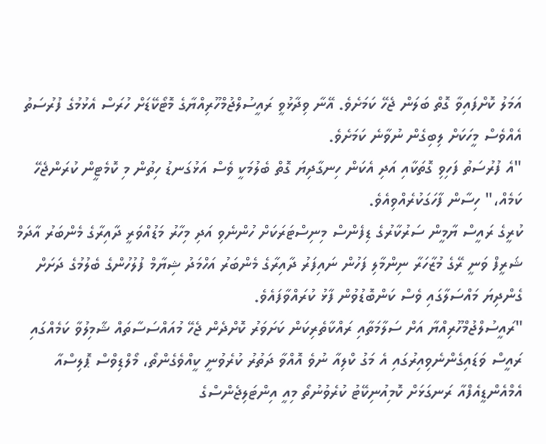އަމަލު ކޮށްފައިވާ ގޮތް ބަލަން ޖެހޭ ކަމަށެވެ. އޭނާ ވިދާޅުވީ ރައީސުލްޖުމްހޫރިއްޔާގެ މޮޓޯކޭޑަށް ހުރަސް އެޅުމުގެ ފުރުސަތު އެއްވެސް މީހަކަށް ލިބިގެން ނުވާނެ ކަމަށެވެ.
"އެ ފުރުސަތު ފަހިވި ގޮތަކާއި އަދި އެކަން ހިނގާދިޔަ ގޮތް ބެލުމަކީ ވެސް އަޅުގަނޑު ހިތުން މި ކޮމެޓީން ކުރަންޖެހޭ ކަމެއް،" ހިސާން ފާހަގަކުރެއްވިއެވެ.
ކުރީގެ ރައީސް ޔާމީން ސަރުކާރުގެ ޑިފެންސް މިނިސްޓަރަކަށް ހުންނެވި އަދި މިހާރު މަޑުއްވަރީ ދާއިރާގެ މެންބަރު އާދަމް ޝަރީފް ވަނީ ރޭގެ މުޒާހަރާ ނިންމާލި ފަހުން ނައިފަރު ދާއިރާގެ މެންބަރު އަހްމަދު ޝިޔާމް ފުލުހުންގެ ބެލުމުގެ ދަށަށް ގެންދިޔަ މައްސަލާގައި ވެސް ކަންބޮޑުވުން ފާޅު ކުރައްވާފައެވެ.
"ރައީސުލްޖުމްހޫރިއްޔާ އަށް ސަލާމަތާއި ރައްކާތެރިކަން ކަށަވަރު ކޮށްދެން ޖެހޭ މުއައްސަސާތައް ޝާމިލުވާ ކަމެއްގައި ރައީސް ވަޑައިގެންނެވިއިރުގައި އެ މަގު ކްލިއާ ނުވެ އޮއްވާ ދަތުރު ކުރެވުނީ ކީއްވެގެންތޯ، މޯލްޑިވްސް ޕޮލިސްއާ އެމްއެންޑީއެފްއާ ރަނގަޅަށް ކޮމިއުނިކޭޓު ކުރެވުނުތޯ މިއީ އިންޓަލިޖެންސްގެ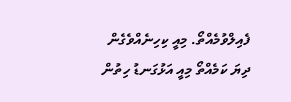ފެއިލްވުމެއްތޯ. މިއީ ކިހިނެއްވެގެން ދިޔަ ކަމެއްތޯ މިއީ އަޅުގަނޑު ހިތުން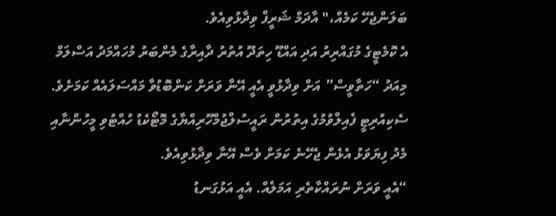ބަލަންޖެހޭ ކަމެއް،" އާދަމް ޝަރީފް ވިދާޅުވިއެވެ.
އެ ކޮމެޓީގެ މުގައްރިރު އަދި އައްޑޫ ހިތަދޫ އުތުރު ދާއިރާގެ މެންބަރު މުހައްމަދު އަސްލަމް މިއަދު “ހަތާވީސް” އަށް ވިދާޅުވީ އެއީ އޭނާ ވަރަށް ކަންބޮޑުވާ މައްސަލައެއް ކަމަށެވެ. ސެކިއުރިޓީ ފެއިލްވުމުގެ އިތުރުން ރައީސުލްޖުމްހޫރިއްޔާގެ މޮޓޯކެޑު ހުއްޓުވި މީހުންނާއި މެދު ފިޔަވަޅު އެޅެން ޖެހޭނެ ކަމަށް ވެސް އޭނާ ވިދާޅުވިއެވެ.
“އެއީ ވަރަށް ނުރައްކާތެރި އަމަލެއް. އެއީ އަޅުގަނޑު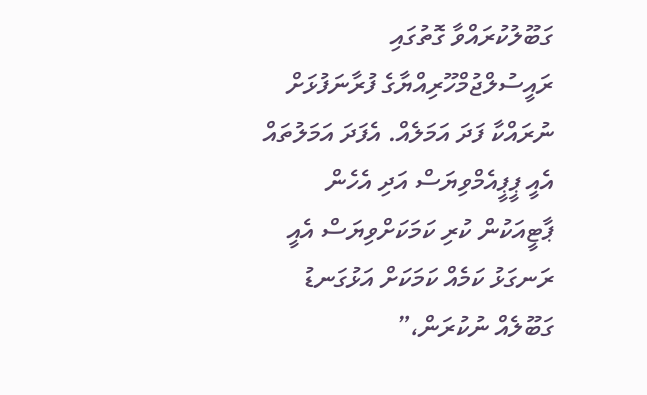ގަބޫލުކުރައްވާ ގޮތުގައި ރައީސުލްޖުމްހޫރިއްޔާގެ ފުރާނަފުޅަށް ނުރައްކާ ފަދަ އަމަލެއް. އެފަދަ އަމަލުތައް އެއީ ޕީޕީއެމްވިޔަސް އަދި އެހެން ޕާޓީއަކުން ކުރި ކަމަކަށްވިޔަސް އެއީ ރަނގަޅު ކަމެއް ކަމަކަށް އަޅުގަނޑު ގަބޫލެއް ނުކުރަން،”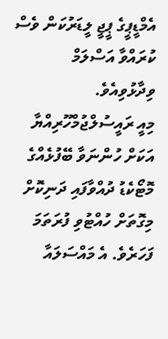އެމްޑީޕީގެ ޕީޖީ ލީޑަރުކަން ވެސް ކުރައްވާ އަސްލަމް ވިދާޅުވިއެވެ.
މިއީ ރައީސުލްޖުމްހޫރިއްޔާ އަކަށް ހުންނަވާ ބޭފުޅެއްގެ މޮޓޯކެޑު ދުއްވާފައި ދަނިކޮށް މިގޮތަށް ހުއްޓުވި ފުރަތަމަ ފަހަރެވެ. އެ މައްސަލައާ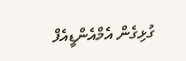ގުޅިގެން އެމްއެންޑީއެފް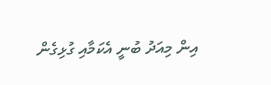އިން މިއަދު ބުނީ އެކަމާއި ގުޅިގެން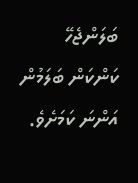ބަލަންޖެހޭ ކަންކަން ބަލަމުން އަންނަ ކަމަށެވެ.